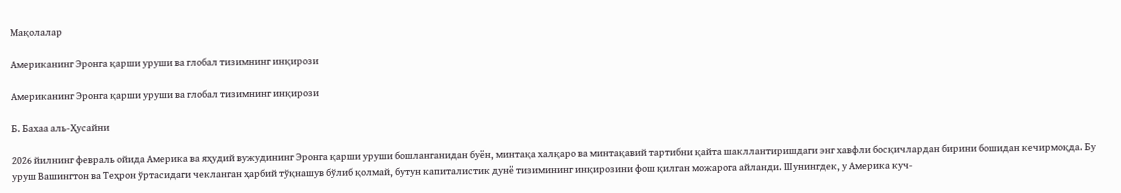Мақолалар

Американинг Эронга қарши уруши ва глобал тизимнинг инқирози

Американинг Эронга қарши уруши ва глобал тизимнинг инқирози

Б. Бахаа аль-Ҳусайни

2026 йилнинг февраль ойида Америка ва яҳудий вужудининг Эронга қарши уруши бошланганидан буён, минтақа халқаро ва минтақавий тартибни қайта шакллантиришдаги энг хавфли босқичлардан бирини бошидан кечирмоқда. Бу уруш Вашингтон ва Теҳрон ўртасидаги чекланган ҳарбий тўқнашув бўлиб қолмай, бутун капиталистик дунё тизимининг инқирозини фош қилган можарога айланди. Шунингдек, у Америка куч-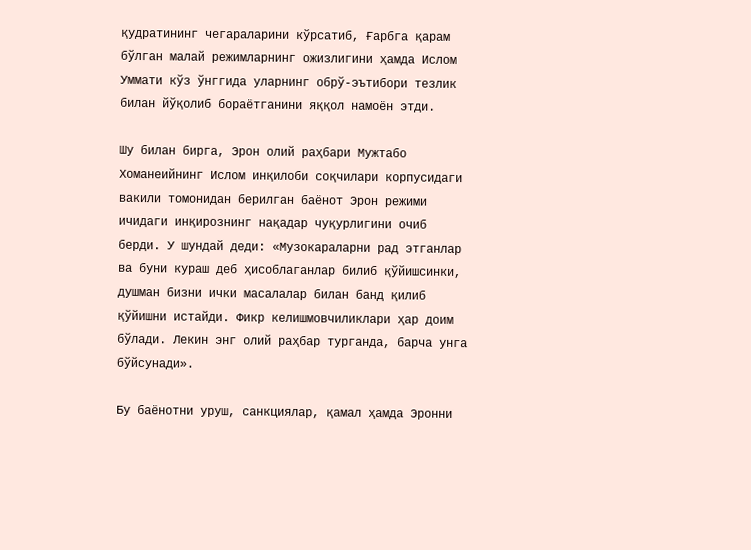қудратининг чегараларини кўрсатиб, Ғарбга қарам бўлган малай режимларнинг ожизлигини ҳамда Ислом Уммати кўз ўнггида уларнинг обрў-эътибори тезлик билан йўқолиб бораётганини яққол намоён этди.

Шу билан бирга, Эрон олий раҳбари Мужтабо Хоманеийнинг Ислом инқилоби соқчилари корпусидаги вакили томонидан берилган баёнот Эрон режими ичидаги инқирознинг нақадар чуқурлигини очиб берди. У шундай деди: «Музокараларни рад этганлар ва буни кураш деб ҳисоблаганлар билиб қўйишсинки, душман бизни ички масалалар билан банд қилиб қўйишни истайди. Фикр келишмовчиликлари ҳар доим бўлади. Лекин энг олий раҳбар турганда, барча унга бўйсунади».

Бу баёнотни уруш, санкциялар, қамал ҳамда Эронни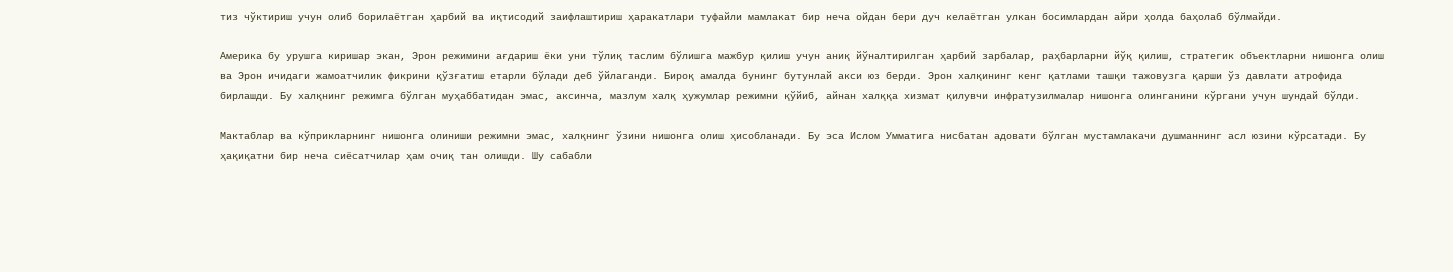тиз чўктириш учун олиб борилаётган ҳарбий ва иқтисодий заифлаштириш ҳаракатлари туфайли мамлакат бир неча ойдан бери дуч келаётган улкан босимлардан айри ҳолда баҳолаб бўлмайди.

Америка бу урушга киришар экан, Эрон режимини ағдариш ёки уни тўлиқ таслим бўлишга мажбур қилиш учун аниқ йўналтирилган ҳарбий зарбалар, раҳбарларни йўқ қилиш, стратегик объектларни нишонга олиш ва Эрон ичидаги жамоатчилик фикрини қўзғатиш етарли бўлади деб ўйлаганди. Бироқ амалда бунинг бутунлай акси юз берди. Эрон халқининг кенг қатлами ташқи тажовузга қарши ўз давлати атрофида бирлашди. Бу халқнинг режимга бўлган муҳаббатидан эмас, аксинча, мазлум халқ ҳужумлар режимни қўйиб, айнан халққа хизмат қилувчи инфратузилмалар нишонга олинганини кўргани учун шундай бўлди.

Мактаблар ва кўприкларнинг нишонга олиниши режимни эмас, халқнинг ўзини нишонга олиш ҳисобланади. Бу эса Ислом Умматига нисбатан адовати бўлган мустамлакачи душманнинг асл юзини кўрсатади. Бу ҳақиқатни бир неча сиёсатчилар ҳам очиқ тан олишди. Шу сабабли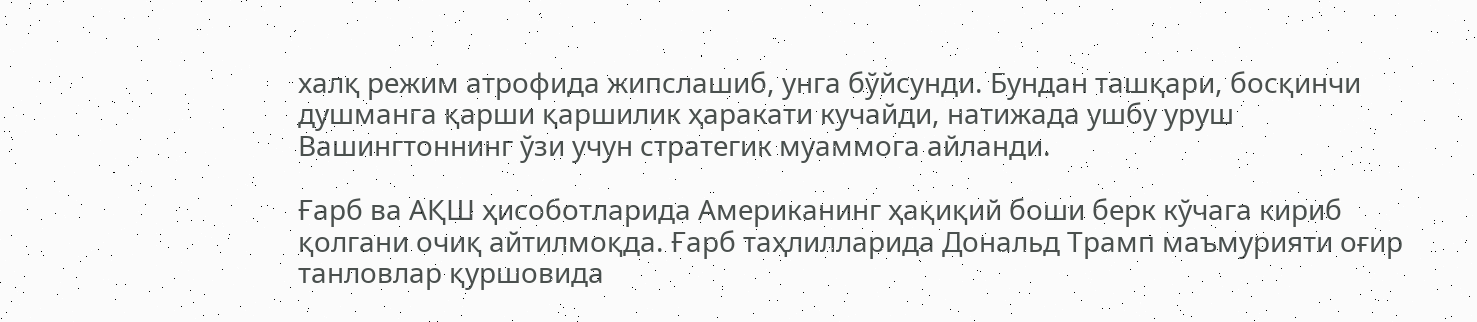халқ режим атрофида жипслашиб, унга бўйсунди. Бундан ташқари, босқинчи душманга қарши қаршилик ҳаракати кучайди, натижада ушбу уруш Вашингтоннинг ўзи учун стратегик муаммога айланди.

Ғарб ва АҚШ ҳисоботларида Американинг ҳақиқий боши берк кўчага кириб қолгани очиқ айтилмоқда. Ғарб таҳлилларида Дональд Трамп маъмурияти оғир танловлар қуршовида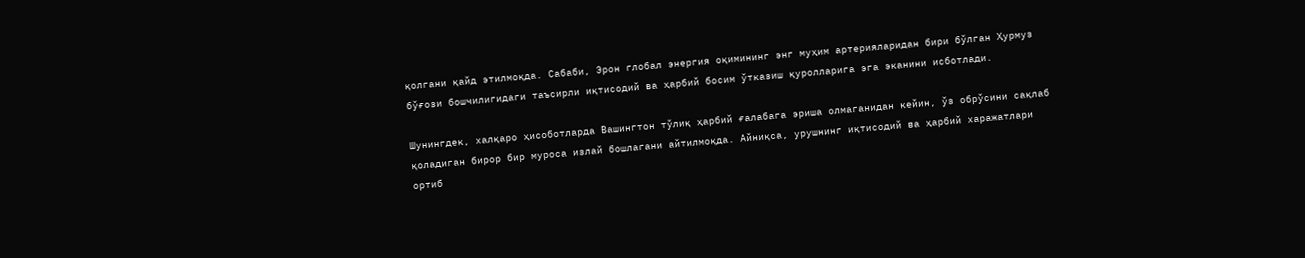қолгани қайд этилмоқда. Сабаби, Эрон глобал энергия оқимининг энг муҳим артерияларидан бири бўлган Ҳурмуз бўғози бошчилигидаги таъсирли иқтисодий ва ҳарбий босим ўтказиш қуролларига эга эканини исботлади.

Шунингдек, халқаро ҳисоботларда Вашингтон тўлиқ ҳарбий ғалабага эриша олмаганидан кейин, ўз обрўсини сақлаб қоладиган бирор бир муроса излай бошлагани айтилмоқда. Айниқса, урушнинг иқтисодий ва ҳарбий харажатлари ортиб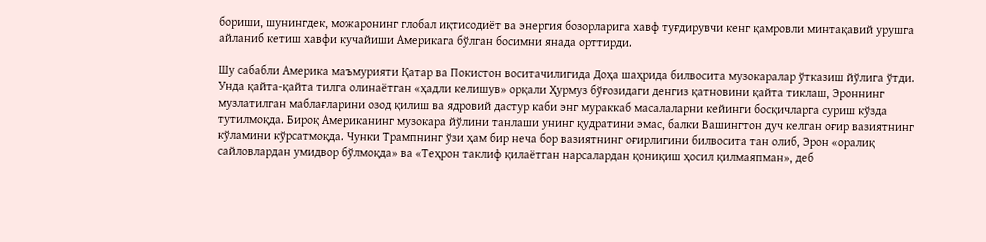бориши, шунингдек, можаронинг глобал иқтисодиёт ва энергия бозорларига хавф туғдирувчи кенг қамровли минтақавий урушга айланиб кетиш хавфи кучайиши Америкага бўлган босимни янада орттирди.

Шу сабабли Америка маъмурияти Қатар ва Покистон воситачилигида Доҳа шаҳрида билвосита музокаралар ўтказиш йўлига ўтди. Унда қайта-қайта тилга олинаётган «ҳадли келишув» орқали Ҳурмуз бўғозидаги денгиз қатновини қайта тиклаш, Эроннинг музлатилган маблағларини озод қилиш ва ядровий дастур каби энг мураккаб масалаларни кейинги босқичларга суриш кўзда тутилмоқда. Бироқ Американинг музокара йўлини танлаши унинг қудратини эмас, балки Вашингтон дуч келган оғир вазиятнинг кўламини кўрсатмоқда. Чунки Трампнинг ўзи ҳам бир неча бор вазиятнинг оғирлигини билвосита тан олиб, Эрон «оралиқ сайловлардан умидвор бўлмоқда» ва «Теҳрон таклиф қилаётган нарсалардан қониқиш ҳосил қилмаяпман», деб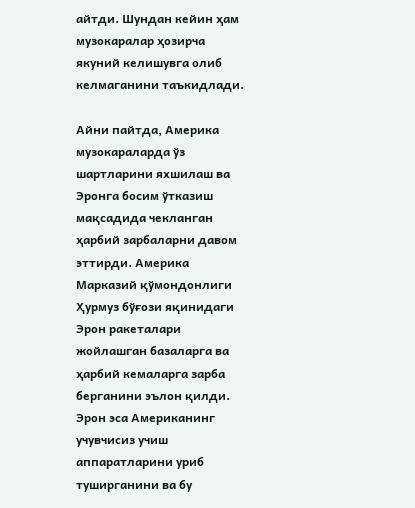айтди. Шундан кейин ҳам музокаралар ҳозирча якуний келишувга олиб келмаганини таъкидлади.

Айни пайтда, Америка музокараларда ўз шартларини яхшилаш ва Эронга босим ўтказиш мақсадида чекланган ҳарбий зарбаларни давом эттирди. Америка Марказий қўмондонлиги Ҳурмуз бўғози яқинидаги Эрон ракеталари жойлашган базаларга ва ҳарбий кемаларга зарба берганини эълон қилди. Эрон эса Американинг учувчисиз учиш аппаратларини уриб туширганини ва бу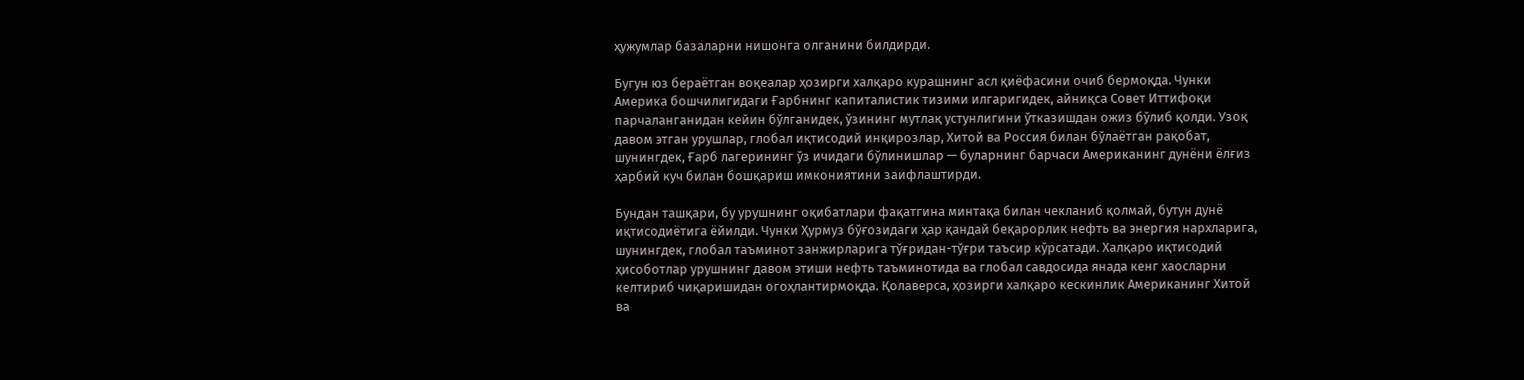ҳужумлар базаларни нишонга олганини билдирди.

Бугун юз бераётган воқеалар ҳозирги халқаро курашнинг асл қиёфасини очиб бермоқда. Чунки Америка бошчилигидаги Ғарбнинг капиталистик тизими илгаригидек, айниқса Совет Иттифоқи парчаланганидан кейин бўлганидек, ўзининг мутлақ устунлигини ўтказишдан ожиз бўлиб қолди. Узоқ давом этган урушлар, глобал иқтисодий инқирозлар, Хитой ва Россия билан бўлаётган рақобат, шунингдек, Ғарб лагерининг ўз ичидаги бўлинишлар — буларнинг барчаси Американинг дунёни ёлғиз ҳарбий куч билан бошқариш имкониятини заифлаштирди.

Бундан ташқари, бу урушнинг оқибатлари фақатгина минтақа билан чекланиб қолмай, бутун дунё иқтисодиётига ёйилди. Чунки Ҳурмуз бўғозидаги ҳар қандай беқарорлик нефть ва энергия нархларига, шунингдек, глобал таъминот занжирларига тўғридан-тўғри таъсир кўрсатади. Халқаро иқтисодий ҳисоботлар урушнинг давом этиши нефть таъминотида ва глобал савдосида янада кенг хаосларни келтириб чиқаришидан огоҳлантирмоқда. Қолаверса, ҳозирги халқаро кескинлик Американинг Хитой ва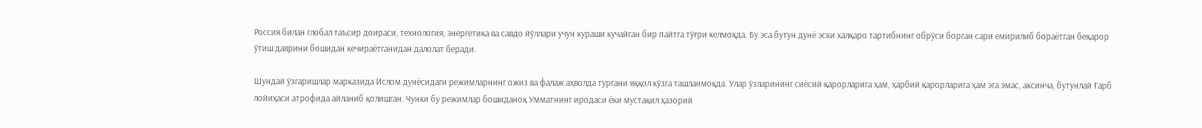Россия билан глобал таъсир доираси, технология, энергетика ва савдо йўллари учун кураши кучайган бир пайтга тўғри келмоқда. Бу эса бутун дунё эски халқаро тартибнинг обрўси борган сари емирилиб бораётган беқарор ўтиш даврини бошидан кечираётганидан далолат беради.

Шундай ўзгаришлар марказида Ислом дунёсидаги режимларнинг ожиз ва фалаж аҳволда тургани яққол кўзга ташланмоқда. Улар ўзларининг сиёсий қарорларига ҳам, ҳарбий қарорларига ҳам эга эмас, аксинча, бутунлай Ғарб лойиҳаси атрофида айланиб қолишган. Чунки бу режимлар бошиданоқ Умматнинг иродаси ёки мустақил ҳазорий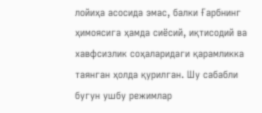лойиҳа асосида эмас, балки Ғарбнинг ҳимоясига ҳамда сиёсий, иқтисодий ва хавфсизлик соҳаларидаги қарамликка таянган ҳолда қурилган. Шу сабабли бугун ушбу режимлар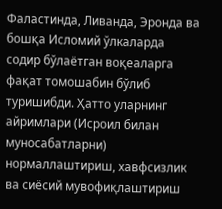Фаластинда, Ливанда, Эронда ва бошқа Исломий ўлкаларда содир бўлаётган воқеаларга фақат томошабин бўлиб туришибди. Ҳатто уларнинг айримлари (Исроил билан муносабатларни) нормаллаштириш, хавфсизлик ва сиёсий мувофиқлаштириш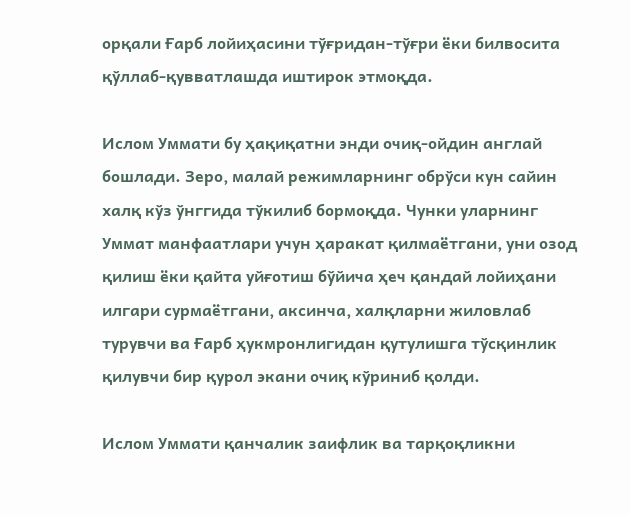орқали Ғарб лойиҳасини тўғридан-тўғри ёки билвосита қўллаб-қувватлашда иштирок этмоқда.

Ислом Уммати бу ҳақиқатни энди очиқ-ойдин англай бошлади. Зеро, малай режимларнинг обрўси кун сайин халқ кўз ўнггида тўкилиб бормоқда. Чунки уларнинг Уммат манфаатлари учун ҳаракат қилмаётгани, уни озод қилиш ёки қайта уйғотиш бўйича ҳеч қандай лойиҳани илгари сурмаётгани, аксинча, халқларни жиловлаб турувчи ва Ғарб ҳукмронлигидан қутулишга тўсқинлик қилувчи бир қурол экани очиқ кўриниб қолди.

Ислом Уммати қанчалик заифлик ва тарқоқликни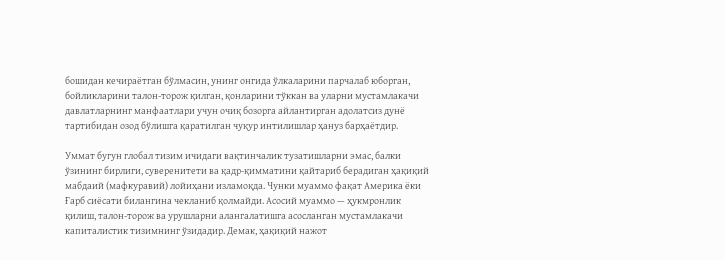бошидан кечираётган бўлмасин, унинг онгида ўлкаларини парчалаб юборган, бойликларини талон-торож қилган, қонларини тўккан ва уларни мустамлакачи давлатларнинг манфаатлари учун очиқ бозорга айлантирган адолатсиз дунё тартибидан озод бўлишга қаратилган чуқур интилишлар ҳануз барҳаётдир.

Уммат бугун глобал тизим ичидаги вақтинчалик тузатишларни эмас, балки ўзининг бирлиги, суверенитети ва қадр-қимматини қайтариб берадиган ҳақиқий мабдаий (мафкуравий) лойиҳани изламоқда. Чунки муаммо фақат Америка ёки Ғарб сиёсати билангина чекланиб қолмайди. Асосий муаммо — ҳукмронлик қилиш, талон-торож ва урушларни алангалатишга асосланган мустамлакачи капиталистик тизимнинг ўзидадир. Демак, ҳақиқий нажот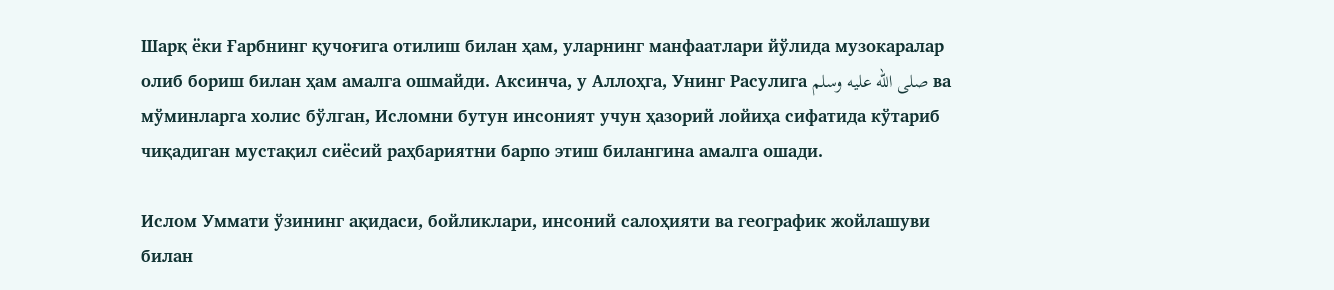Шарқ ёки Ғарбнинг қучоғига отилиш билан ҳам, уларнинг манфаатлари йўлида музокаралар олиб бориш билан ҳам амалга ошмайди. Аксинча, у Аллоҳга, Унинг Расулига صلى الله عليه وسلم ва мўминларга холис бўлган, Исломни бутун инсоният учун ҳазорий лойиҳа сифатида кўтариб чиқадиган мустақил сиёсий раҳбариятни барпо этиш билангина амалга ошади.

Ислом Уммати ўзининг ақидаси, бойликлари, инсоний салоҳияти ва географик жойлашуви билан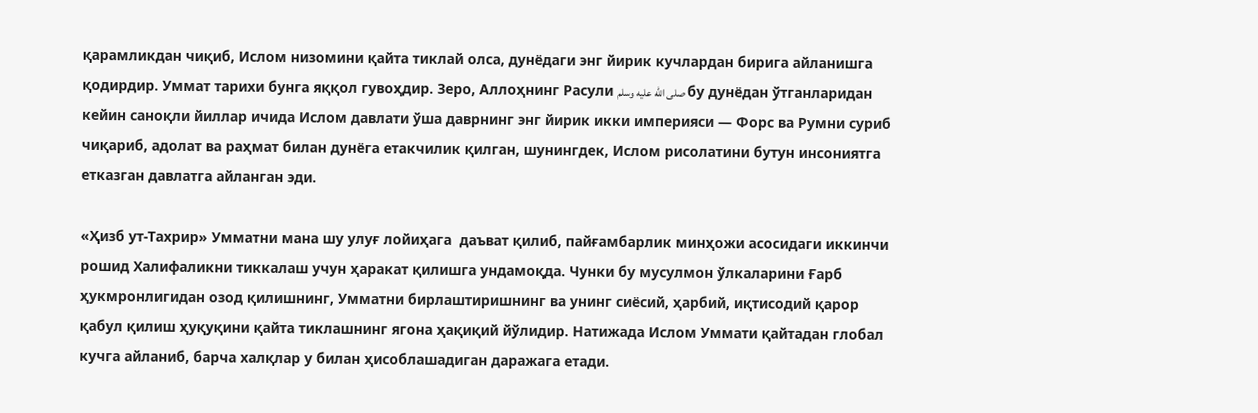қарамликдан чиқиб, Ислом низомини қайта тиклай олса, дунёдаги энг йирик кучлардан бирига айланишга қодирдир. Уммат тарихи бунга яққол гувоҳдир. Зеро, Аллоҳнинг Расули صلى الله عليه وسلم бу дунёдан ўтганларидан кейин саноқли йиллар ичида Ислом давлати ўша даврнинг энг йирик икки империяси — Форс ва Румни суриб чиқариб, адолат ва раҳмат билан дунёга етакчилик қилган, шунингдек, Ислом рисолатини бутун инсониятга етказган давлатга айланган эди.

«Ҳизб ут-Тахрир» Умматни мана шу улуғ лойиҳага  даъват қилиб, пайғамбарлик минҳожи асосидаги иккинчи рошид Халифаликни тиккалаш учун ҳаракат қилишга ундамоқда. Чунки бу мусулмон ўлкаларини Ғарб ҳукмронлигидан озод қилишнинг, Умматни бирлаштиришнинг ва унинг сиёсий, ҳарбий, иқтисодий қарор қабул қилиш ҳуқуқини қайта тиклашнинг ягона ҳақиқий йўлидир. Натижада Ислом Уммати қайтадан глобал кучга айланиб, барча халқлар у билан ҳисоблашадиган даражага етади.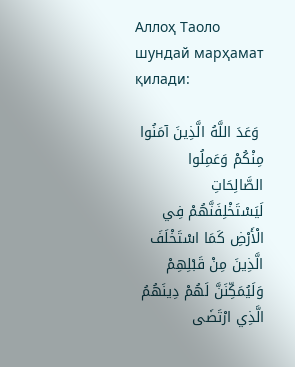Аллоҳ Таоло шундай марҳамат қилади:

 وَعَدَ اللَّهُ الَّذِينَ آمَنُوا مِنْكُمْ وَعَمِلُوا الصَّالِحَاتِ لَيَسْتَخْلِفَنَّهُمْ فِي الْأَرْضِ كَمَا اسْتَخْلَفَ الَّذِينَ مِنْ قَبْلِهِمْ وَلَيُمَكِّنَنَّ لَهُمْ دِينَهُمُ الَّذِي ارْتَضَى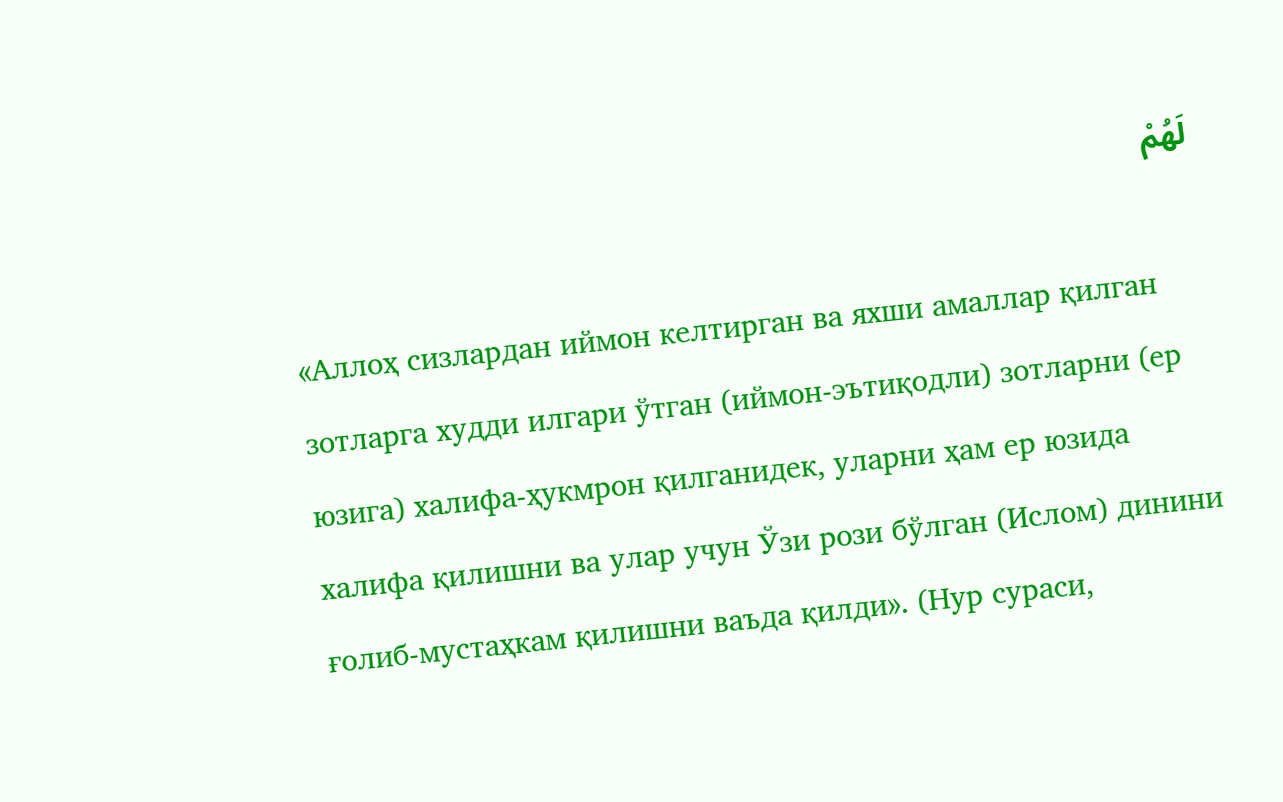لَهُمْ

«Аллоҳ сизлардан иймон келтирган ва яхши амаллар қилган зотларга худди илгари ўтган (иймон-эътиқодли) зотларни (ер юзига) халифа-ҳукмрон қилганидек, уларни ҳам ер юзида халифа қилишни ва улар учун Ўзи рози бўлган (Ислом) динини ғолиб-мустаҳкам қилишни ваъда қилди». (Нур сураси,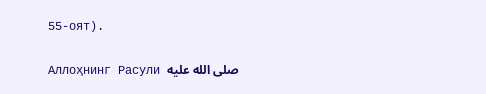55-оят).

Аллоҳнинг Расули صلى الله عليه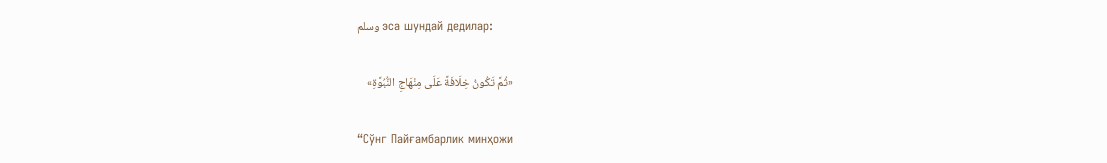وسلم эса шундай дедилар:

«ثُمَّ تَكُونُ خِلَافَةً عَلَى مِنْهَاجِ النُّبُوَّةِ»

“Сўнг Пайғамбарлик минҳожи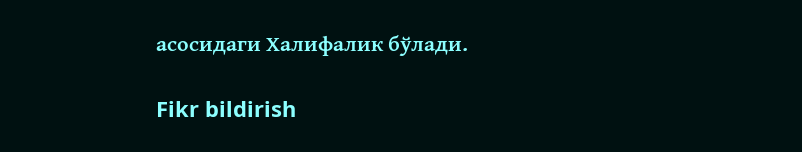асосидаги Халифалик бўлади.

Fikr bildirish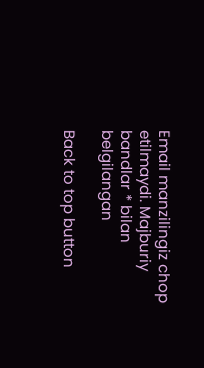Email manzilingiz chop etilmaydi. Majburiy bandlar * bilan belgilangan

Back to top button